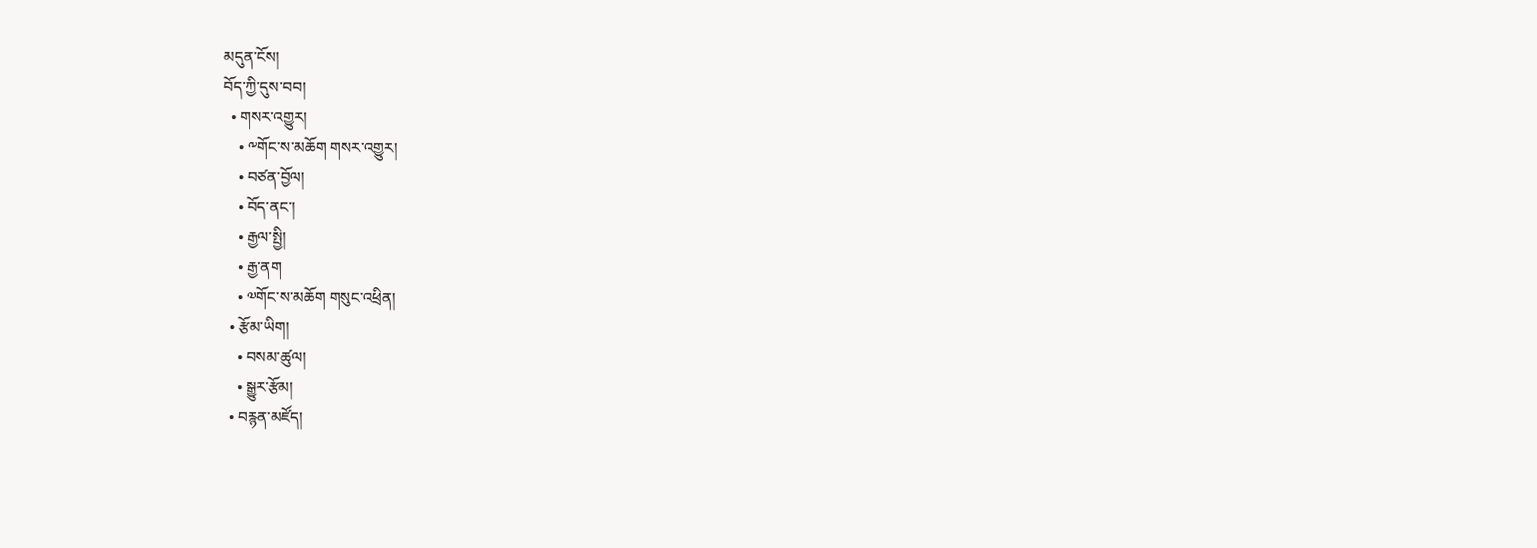མདུན་ངོས།
བོད་ཀྱི་དུས་བབ།
  • གསར་འགྱུར།
    • ༸གོང་ས་མཆོག གསར་འགྱུར།
    • བཙན་བྱོལ།
    • བོད་ནང་།
    • རྒྱལ་སྤྱི།
    • རྒྱ་ནག
    • ༧གོང་ས་མཆོག གསུང་འཕྲིན།
  • རྩོམ་ཡིག།
    • བསམ་ཚུལ།
    • སྒྱུར་རྩོམ།
  • བརྙན་མཛོད།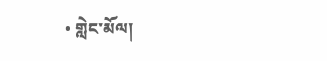• གླེང་མོལ།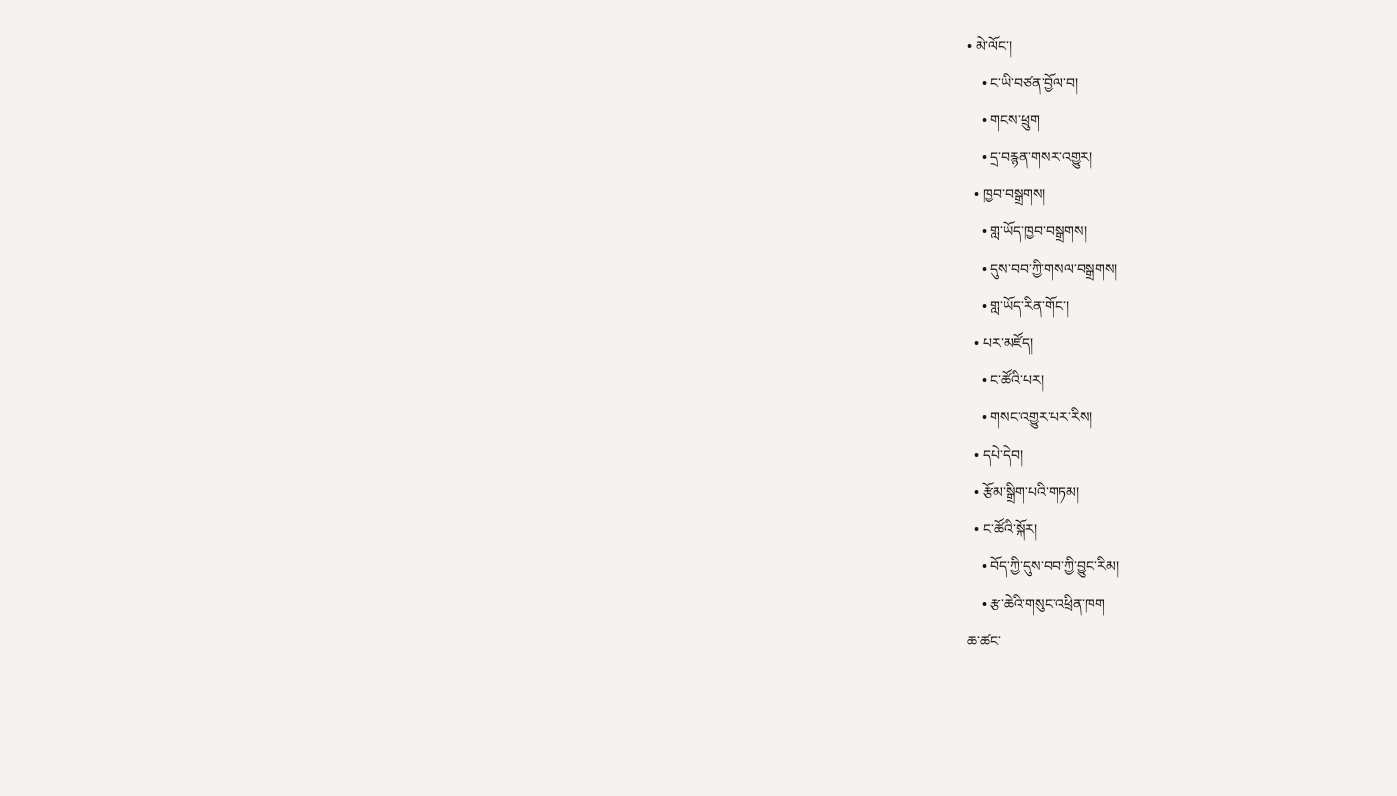• མེ་ལོང་།
    • ང་ཡི་བཙན་བྱོལ་བ།
    • གངས་ཕྲུག
    • དྲ་བརྙན་གསར་འགྱུར།
  • ཁྱབ་བསྒྲགས།
    • གླ་ཡོད་ཁྱབ་བསྒྲགས།
    • དུས་བབ་ཀྱི་གསལ་བསྒྲགས།
    • གླ་ཡོད་རིན་གོང་།
  • པར་མཛོད།
    • ང་ཚོའི་པར།
    • གསང་འགྱུར་པར་རིས།
  • དཔེ་དེབ།
  • རྩོམ་སྒྲིག་པའི་གཏམ།
  • ང་ཚོའི་སྐོར།
    • བོད་ཀྱི་དུས་བབ་ཀྱི་བྱུང་རིམ།
    • རྩ་ཆེའི་གསུང་འཕྲིན་ཁག
ཆ་ཚང་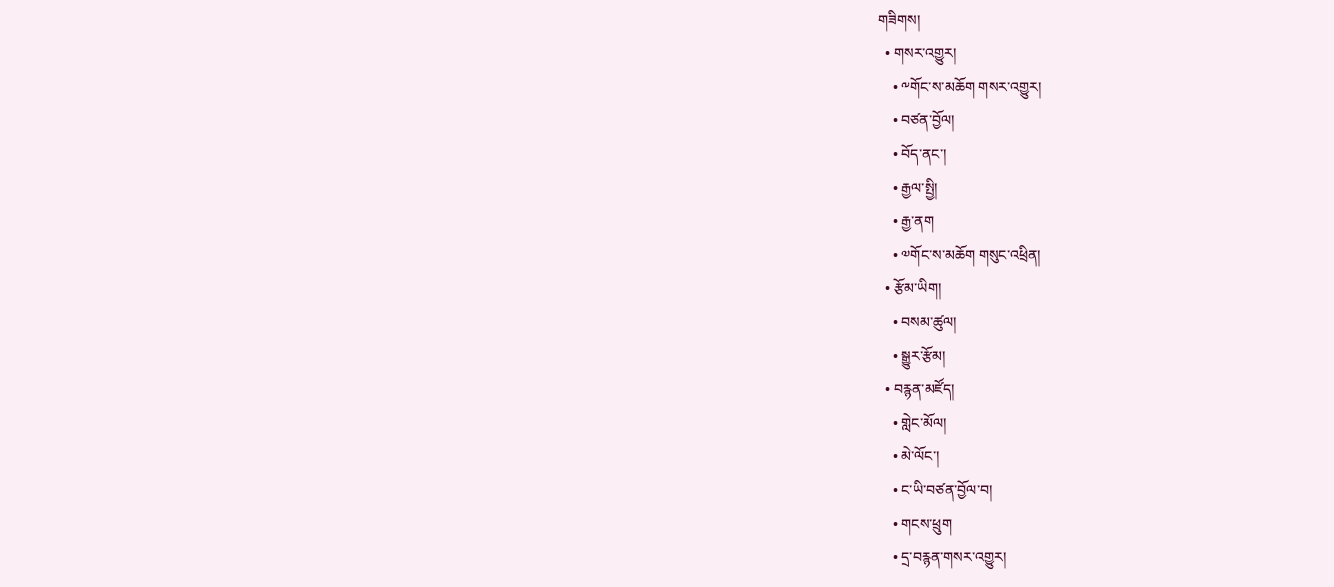གཟིགས།
  • གསར་འགྱུར།
    • ༸གོང་ས་མཆོག གསར་འགྱུར།
    • བཙན་བྱོལ།
    • བོད་ནང་།
    • རྒྱལ་སྤྱི།
    • རྒྱ་ནག
    • ༧གོང་ས་མཆོག གསུང་འཕྲིན།
  • རྩོམ་ཡིག།
    • བསམ་ཚུལ།
    • སྒྱུར་རྩོམ།
  • བརྙན་མཛོད།
    • གླེང་མོལ།
    • མེ་ལོང་།
    • ང་ཡི་བཙན་བྱོལ་བ།
    • གངས་ཕྲུག
    • དྲ་བརྙན་གསར་འགྱུར།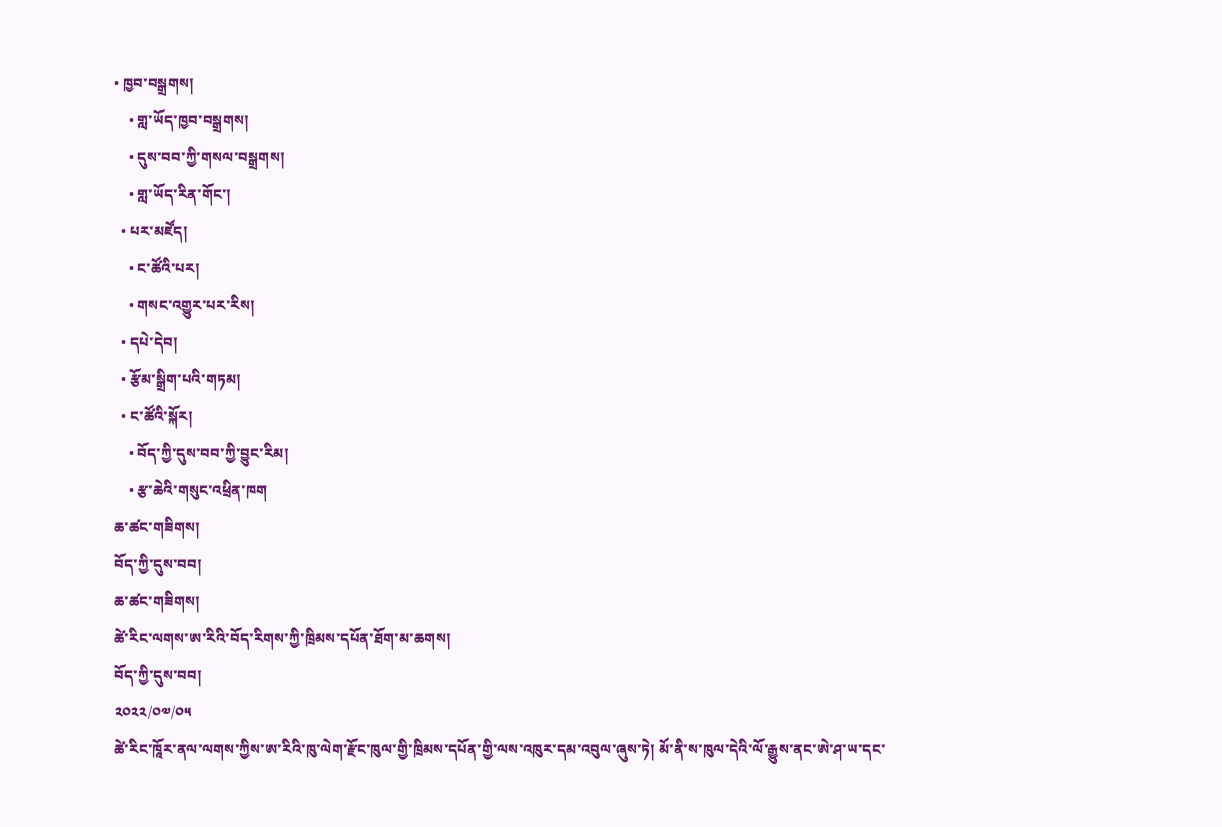• ཁྱབ་བསྒྲགས།
    • གླ་ཡོད་ཁྱབ་བསྒྲགས།
    • དུས་བབ་ཀྱི་གསལ་བསྒྲགས།
    • གླ་ཡོད་རིན་གོང་།
  • པར་མཛོད།
    • ང་ཚོའི་པར།
    • གསང་འགྱུར་པར་རིས།
  • དཔེ་དེབ།
  • རྩོམ་སྒྲིག་པའི་གཏམ།
  • ང་ཚོའི་སྐོར།
    • བོད་ཀྱི་དུས་བབ་ཀྱི་བྱུང་རིམ།
    • རྩ་ཆེའི་གསུང་འཕྲིན་ཁག
ཆ་ཚང་གཟིགས།
བོད་ཀྱི་དུས་བབ།
ཆ་ཚང་གཟིགས།
ཚེ་རིང་ལགས་ཨ་རིའི་བོད་རིགས་ཀྱི་ཁྲིམས་དཔོན་ཐོག་མ་ཆགས།
བོད་ཀྱི་དུས་བབ།
༢༠༢༢/༠༧/༠༥
ཚེ་རིང་ཁཱོར་ནལ་ལགས་ཀྱིས་ཨ་རིའི་ཁུ་ལེག་རྫོང་ཁུལ་གྱི་ཁྲིམས་དཔོན་གྱི་ལས་འཁུར་དམ་འབུལ་ཞུས་ཏེ། མོ་ནི་ས་ཁུལ་དེའི་ལོ་རྒྱུས་ནང་ཨེ་ཤ་ཡ་དང་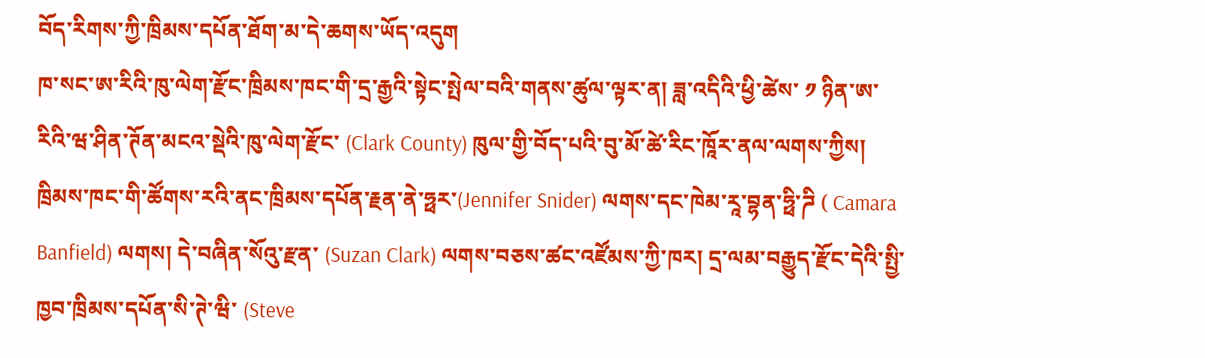བོད་རིགས་ཀྱི་ཁྲིམས་དཔོན་ཐོག་མ་དེ་ཆགས་ཡོད་འདུག
ཁ་སང་ཨ་རིའི་ཁུ་ལེག་རྫོང་ཁྲིམས་ཁང་གི་དྲ་རྒྱའི་སྟེང་སྤེལ་བའི་གནས་ཚུལ་ལྟར་ན། ཟླ་འདིའི་ཕྱི་ཚེས་ ༡ ཉིན་ཨ་རིའི་ཝ་ཤིན་ཊོན་མངའ་སྡེའི་ཁུ་ལེག་རྫོང་ (Clark County) ཁུལ་གྱི་བོད་པའི་བུ་མོ་ཚེ་རིང་ཁཱོར་ནལ་ལགས་ཀྱིས། ཁྲིམས་ཁང་གི་ཚོགས་རའི་ནང་ཁྲིམས་དཔོན་རྗན་ནེ་ཧྥར་(Jennifer Snider) ལགས་དང་ཁེམ་རཱ་བྷན་ཧྥི་ཌི ( Camara Banfield) ལགས། དེ་བཞིན་སོའུ་རྫན་ (Suzan Clark) ལགས་བཅས་ཚང་འཛོམས་ཀྱི་ཁར། དྲ་ལམ་བརྒྱུད་རྫོང་དེའི་སྤྱི་ཁྱབ་ཁྲིམས་དཔོན་སི་ཊེ་ཝི་ (Steve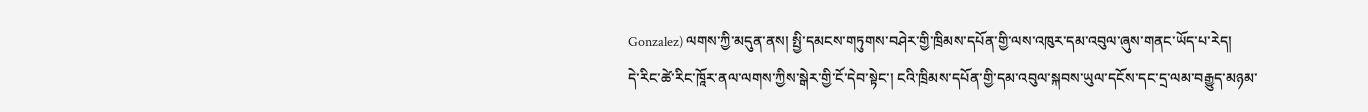Gonzalez) ལགས་ཀྱི་མདུན་ནས། སྤྱི་དམངས་གཏུགས་བཤེར་གྱི་ཁྲིམས་དཔོན་གྱི་ལས་འཁུར་དམ་འབུལ་ཞུས་གནང་ཡོད་པ་རེད།
དེ་རིང་ཚེ་རིང་ཁཱོར་ནལ་ལགས་ཀྱིས་སྒེར་གྱི་ངོ་དེབ་སྟེང་། ངའི་ཁྲིམས་དཔོན་གྱི་དམ་འབུལ་སྐབས་ཡུལ་དངོས་དང་དྲ་ལམ་བརྒྱུད་མཉམ་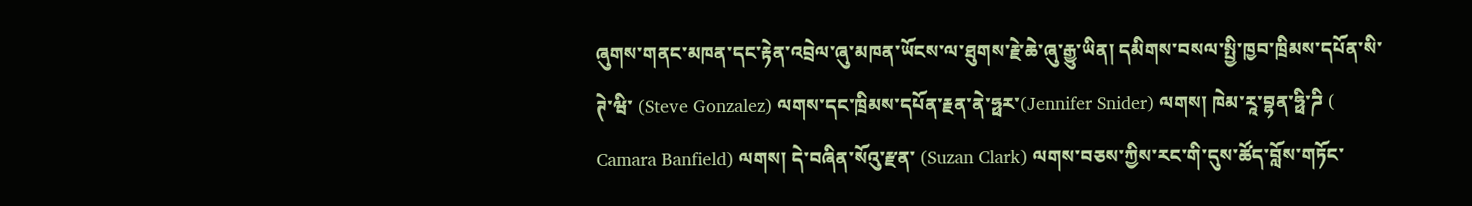ཞུགས་གནང་མཁན་དང་རྟེན་འབྲེལ་ཞུ་མཁན་ཡོངས་ལ་ཐུགས་རྗེ་ཆེ་ཞུ་རྒྱུ་ཡིན། དམིགས་བསལ་སྤྱི་ཁྱབ་ཁྲིམས་དཔོན་སི་ཊེ་ཝི་ (Steve Gonzalez) ལགས་དང་ཁྲིམས་དཔོན་རྗན་ནེ་ཧྥར་(Jennifer Snider) ལགས། ཁེམ་རཱ་བྷན་ཧྥི་ཌི ( Camara Banfield) ལགས། དེ་བཞིན་སོའུ་རྫན་ (Suzan Clark) ལགས་བཅས་ཀྱིས་རང་གི་དུས་ཚོད་བློས་གཏོང་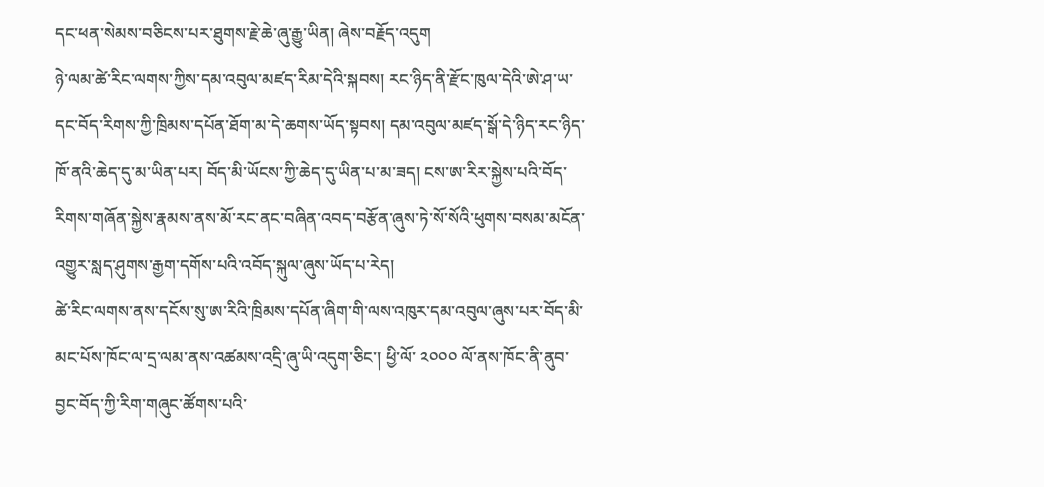དང་ཕན་སེམས་བཅིངས་པར་ཐུགས་རྗེ་ཆེ་ཞུ་རྒྱུ་ཡིན། ཞེས་བརྗོད་འདུག
ཉེ་ལམ་ཚེ་རིང་ལགས་ཀྱིས་དམ་འབུལ་མཛད་རིམ་དེའི་སྐབས། རང་ཉིད་ནི་རྫོང་ཁུལ་དེའི་ཨེ་ཤ་ཡ་དང་བོད་རིགས་ཀྱི་ཁྲིམས་དཔོན་ཐོག་མ་དེ་ཆགས་ཡོད་སྟབས། དམ་འབུལ་མཛད་སྒོ་དེ་ཉིད་རང་ཉིད་ཁོ་ནའི་ཆེད་དུ་མ་ཡིན་པར། བོད་མི་ཡོངས་ཀྱི་ཆེད་དུ་ཡིན་པ་མ་ཟད། ངས་ཨ་རིར་སྐྱེས་པའི་བོད་རིགས་གཞོན་སྐྱེས་རྣམས་ནས་མོ་རང་ནང་བཞིན་འབད་བརྩོན་ཞུས་ཏེ་སོ་སོའི་ཕུགས་བསམ་མངོན་འགྱུར་སླད་ཤུགས་རྒྱག་དགོས་པའི་འབོད་སྐུལ་ཞུས་ཡོད་པ་རེད།
ཚེ་རིང་ལགས་ནས་དངོས་སུ་ཨ་རིའི་ཁྲིམས་དཔོན་ཞིག་གི་ལས་འཁུར་དམ་འབུལ་ཞུས་པར་བོད་མི་མང་པོས་ཁོང་ལ་དྲ་ལམ་ནས་འཚམས་འདྲི་ཞུ་ཡི་འདུག་ཅིང་། ཕྱི་ལོ་ ༢༠༠༠ ལོ་ནས་ཁོང་ནི་ནུབ་བྱང་བོད་ཀྱི་རིག་གཞུང་ཚོགས་པའི་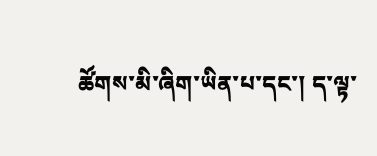ཚོགས་མི་ཞིག་ཡིན་པ་དང་། ད་ལྟ་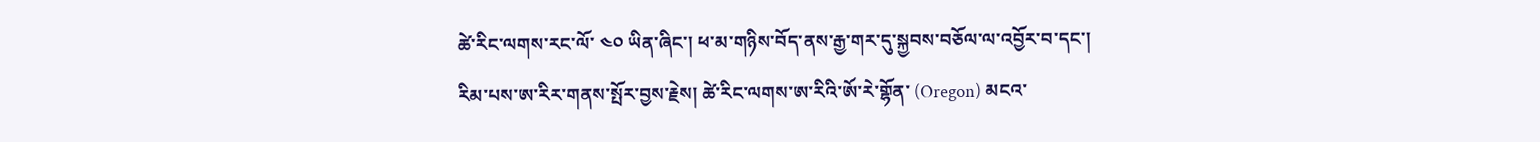ཚེ་རིང་ལགས་རང་ལོ་ ༤༠ ཡིན་ཞིང་། ཕ་མ་གཉིས་བོད་ནས་རྒྱ་གར་དུ་སྐྱབས་བཅོལ་ལ་འབྱོར་བ་དང་། རིམ་པས་ཨ་རིར་གནས་སྤོར་བྱས་རྗེས། ཚེ་རིང་ལགས་ཨ་རིའི་ཨོ་རེ་གྷོན་ (Oregon) མངའ་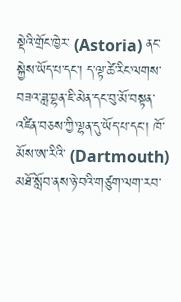སྡེའི་གྲོང་ཁྱེར་ (Astoria) ནང་སྐྱེས་ཡོད་པ་དང་། ད་ལྟ་ཚེ་རིང་ལགས་བཟའ་ཟླ་བྷན་ཇི་མེན་དང་བུ་མོ་བསྟན་འཛིན་བཅས་ཀྱི་ལྷན་དུ་ཡོད་པ་དང་། ཁོ་མོས་ཨ་རིའི་ (Dartmouth) མཐོ་སློབ་ནས་ཉེ་བའི་གཙུག་ལག་རབ་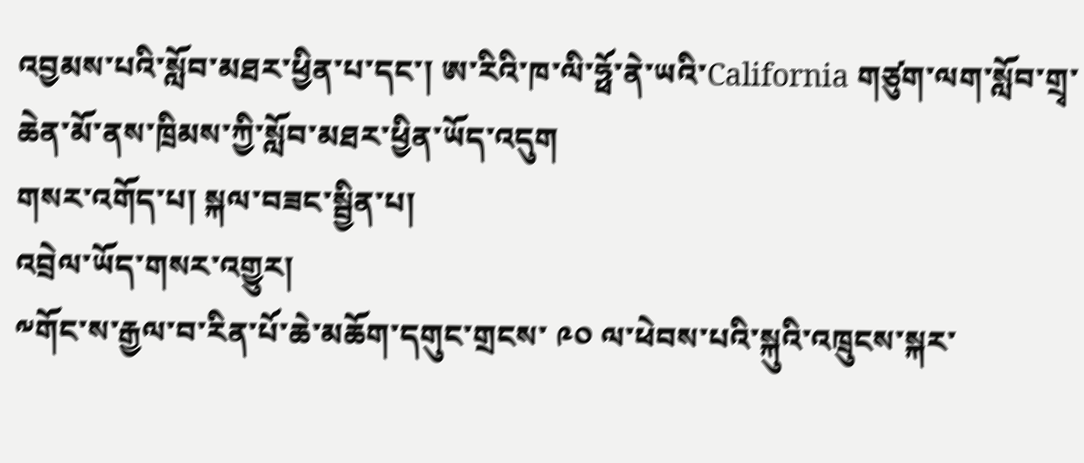འབྱམས་པའི་སློབ་མཐར་ཕྱིན་པ་དང་། ཨ་རིའི་ཁ་ལི་ཧྥོ་ནེ་ཡའི་California གཙུག་ལག་སློབ་གྲྭ་ཆེན་མོ་ནས་ཁྲིམས་ཀྱི་སློབ་མཐར་ཕྱིན་ཡོད་འདུག
གསར་འགོད་པ། སྐལ་བཟང་སྦྱིན་པ།
འབྲེལ་ཡོད་གསར་འགྱུར།
༸གོང་ས་རྒྱལ་བ་རིན་པོ་ཆེ་མཆོག་དགུང་གྲངས་ ༩༠ ལ་ཕེབས་པའི་སྐུའི་འཁྲུངས་སྐར་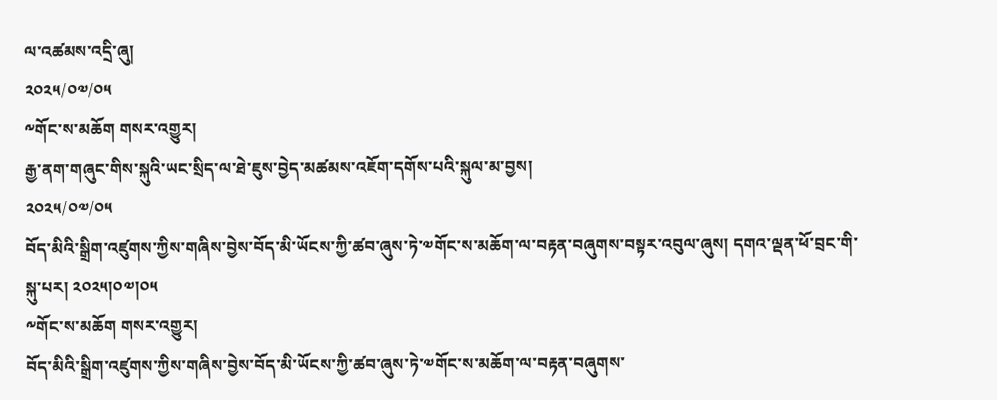ལ་འཚམས་འདྲི་ཞུ།
༢༠༢༥/༠༧/༠༥
༸གོང་ས་མཆོག གསར་འགྱུར།
རྒྱ་ནག་གཞུང་གིས་སྐུའི་ཡང་སྲིད་ལ་ཐེ་ཇུས་བྱེད་མཚམས་འཇོག་དགོས་པའི་སྐུལ་མ་བྱས།
༢༠༢༥/༠༧/༠༥
བོད་མིའི་སྒྲིག་འཛུགས་ཀྱིས་གཞིས་བྱེས་བོད་མི་ཡོངས་ཀྱི་ཚབ་ཞུས་ཏེ་༧གོང་ས་མཆོག་ལ་བརྟན་བཞུགས་བསྟར་འབུལ་ཞུས། དགའ་ལྡན་ཕོ་བྲང་གི་སྐུ་པར། ༢༠༢༥།༠༧།༠༥
༸གོང་ས་མཆོག གསར་འགྱུར།
བོད་མིའི་སྒྲིག་འཛུགས་ཀྱིས་གཞིས་བྱེས་བོད་མི་ཡོངས་ཀྱི་ཚབ་ཞུས་ཏེ་༧གོང་ས་མཆོག་ལ་བརྟན་བཞུགས་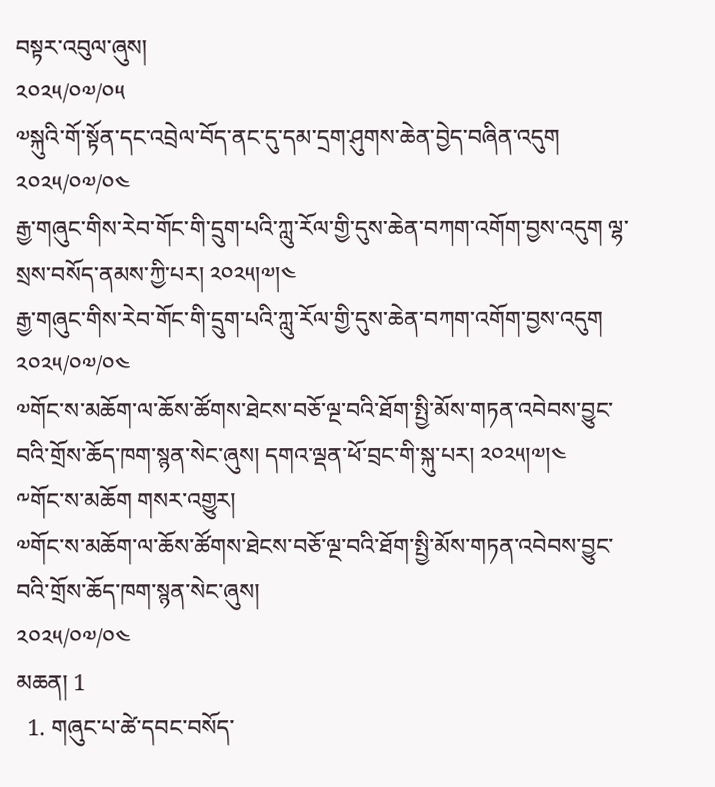བསྟར་འབུལ་ཞུས།
༢༠༢༥/༠༧/༠༥
༧སྐུའི་གོ་སྟོན་དང་འབྲེལ་བོད་ནང་དུ་དམ་དྲག་ཤུགས་ཆེན་བྱེད་བཞིན་འདུག
༢༠༢༥/༠༧/༠༤
རྒྱ་གཞུང་གིས་རེབ་གོང་གི་དྲུག་པའི་ཀླུ་རོལ་གྱི་དུས་ཆེན་བཀག་འགོག་བྱས་འདུག ལྷ་སྲས་བསོད་ནམས་ཀྱི་པར། ༢༠༢༥།༧།༤
རྒྱ་གཞུང་གིས་རེབ་གོང་གི་དྲུག་པའི་ཀླུ་རོལ་གྱི་དུས་ཆེན་བཀག་འགོག་བྱས་འདུག
༢༠༢༥/༠༧/༠༤
༧གོང་ས་མཆོག་ལ་ཆོས་ཚོགས་ཐེངས་བཅོ་ལྔ་བའི་ཐོག་སྤྱི་མོས་གཏན་འབེབས་བྱུང་བའི་གྲོས་ཆོད་ཁག་སྙན་སེང་ཞུས། དགའ་ལྡན་ཕོ་བྲང་གི་སྐུ་པར། ༢༠༢༥།༧།༤
༸གོང་ས་མཆོག གསར་འགྱུར།
༧གོང་ས་མཆོག་ལ་ཆོས་ཚོགས་ཐེངས་བཅོ་ལྔ་བའི་ཐོག་སྤྱི་མོས་གཏན་འབེབས་བྱུང་བའི་གྲོས་ཆོད་ཁག་སྙན་སེང་ཞུས།
༢༠༢༥/༠༧/༠༤
མཆན། 1
  1. གཞུང་པ་ཚེ་དབང་བསོད་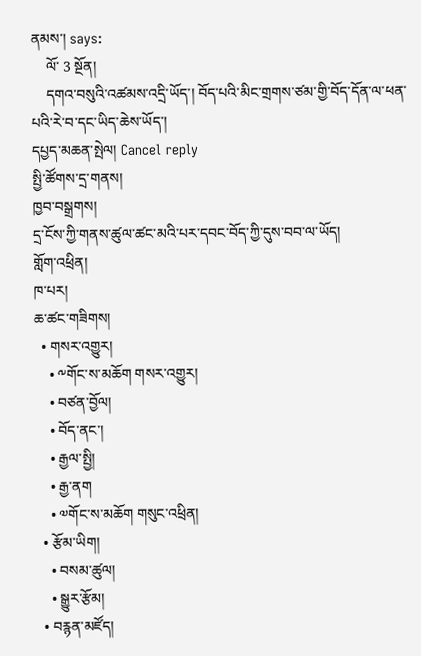ནམས་། says:
    ལོ་ 3 སྔོན།
    དགའ་བསུའི་འཚམས་འདྲི་ཡོད་། བོད་པའི་མིང་གྲགས་ཙམ་གྱི་བོད་དོན་ལ་ཕན་པའི་རེ་བ་དང་ཡིད་ཆེས་ཡོད་།
དཔྱད་མཆན་སྤེལ། Cancel reply
སྤྱི་ཚོགས་དྲ་གནས།
ཁྱབ་བསྒྲགས།
དྲ་ངོས་ཀྱི་གནས་ཚུལ་ཚང་མའི་པར་དབང་བོད་ཀྱི་དུས་བབ་ལ་ཡོད།
གློག་འཕྲིན།
ཁ་པར།
ཆ་ཚང་གཟིགས།
  • གསར་འགྱུར།
    • ༸གོང་ས་མཆོག གསར་འགྱུར།
    • བཙན་བྱོལ།
    • བོད་ནང་།
    • རྒྱལ་སྤྱི།
    • རྒྱ་ནག
    • ༧གོང་ས་མཆོག གསུང་འཕྲིན།
  • རྩོམ་ཡིག།
    • བསམ་ཚུལ།
    • སྒྱུར་རྩོམ།
  • བརྙན་མཛོད།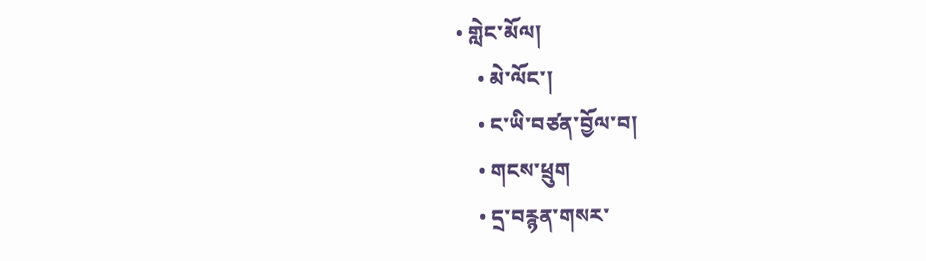• གླེང་མོལ།
    • མེ་ལོང་།
    • ང་ཡི་བཙན་བྱོལ་བ།
    • གངས་ཕྲུག
    • དྲ་བརྙན་གསར་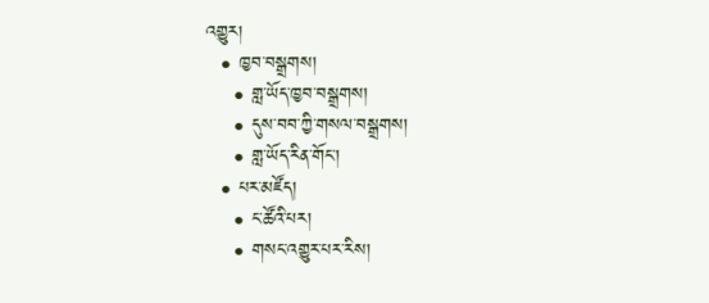འགྱུར།
  • ཁྱབ་བསྒྲགས།
    • གླ་ཡོད་ཁྱབ་བསྒྲགས།
    • དུས་བབ་ཀྱི་གསལ་བསྒྲགས།
    • གླ་ཡོད་རིན་གོང་།
  • པར་མཛོད།
    • ང་ཚོའི་པར།
    • གསང་འགྱུར་པར་རིས།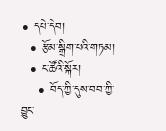• དཔེ་དེབ།
  • རྩོམ་སྒྲིག་པའི་གཏམ།
  • ང་ཚོའི་སྐོར།
    • བོད་ཀྱི་དུས་བབ་ཀྱི་བྱུང་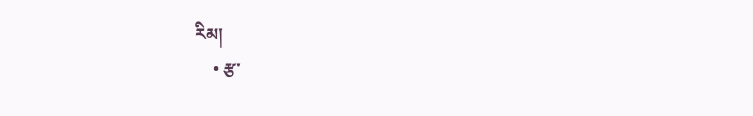རིམ།
    • རྩ་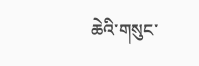ཆེའི་གསུང་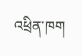འཕྲིན་ཁག